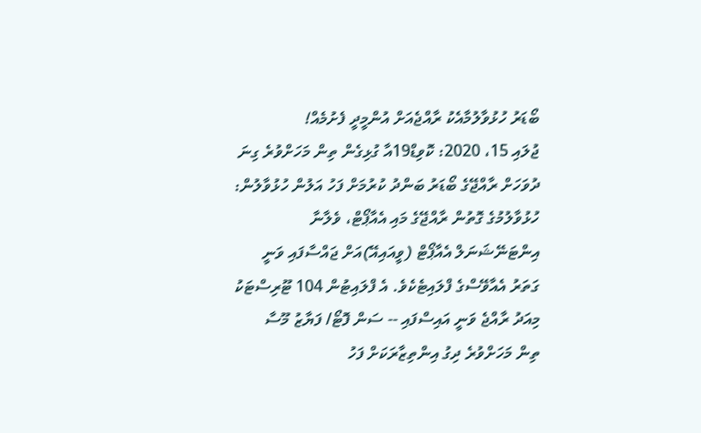ބޯޑަރު ހުޅުވާލުމާއެކު ރާއްޖެއަށް އުންމީދީ ފެށުމެއް!
ޖުލައި 15، 2020: ކޮވިޑް19އާ ގުޅިގެން ތިން މަހަށްވުރެ ގިނަ ދުވަހަށް ރާއްޖޭގެ ބޯޑަރު ބަންދު ކުރުމަށް ފަހު އަލުން ހުޅުވާލުން: ހުޅުވާލުމުގެ ގޮތުން ރާއްޖޭގެ މައި އެއާޕޯޓް، ވެލާނާ އިންޓަނޭޝަނަލް އެއާޕޯޓް (ވީއައިއޭ)އަށް ޖައްސާފައި ވަނީ ގަތަރު އެއާވޭސްގެ ފްލައިޓެކެވެ. އެ ފްލައިޓުން 104 ޓޫރިސްޓަކު މިއަދު ރާއްޖެ ވަނީ އައިސްފައި -- ސަން ފޮޓޯ/ ފަޔާޒު މޫސާ
ތިން މަހަށްވުރެ ދިގު އިންތިޒާރަކަށް ފަހު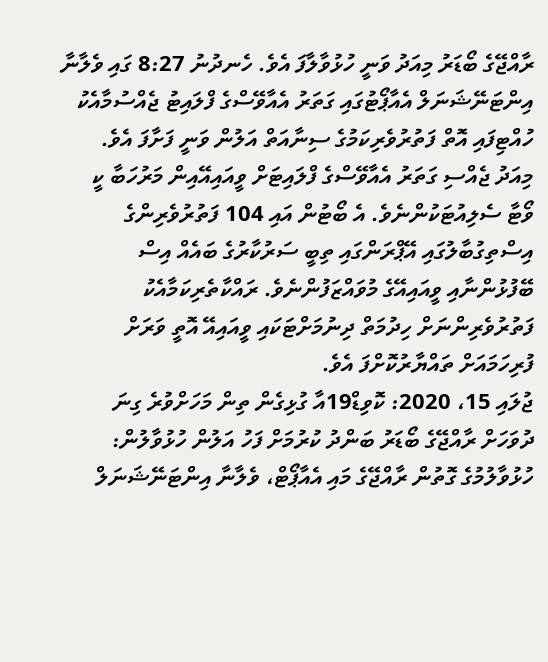ރާއްޖޭގެ ބޯޑަރު މިއަދު ވަނީ ހުޅުވާލާފަ އެވެ. ހެނދުނު 8:27 ގައި ވެލާނާ އިންޓަނޭޝަނަލް އެއާޕޯޓުގައި ގަތަރު އެއާވޭސްގެ ފްލައިޓު ޖެއްސުމާއެކު ހުއްޓިފައި އޮތް ފަތުރުވެރިކަމުގެ ސިނާއަތް އަލުން ވަނީ ފަށާފަ އެވެ.
މިއަދު ޖެއްސި ގަތަރު އެއާވޭސްގެ ފްލައިޓަށް ވީއައިއޭއިން މަރުހަބާ ކީ ވޯޓާ ސެލިއުޓަކުންނެވެ. އެ ބޯޓުން އައި 104 ފަތުރުވެރިންގެ އިސްތިގުބާލުގައި އޭޕްރަންގައި ތިބީ ސަރުކާރުގެ ބައެއް އިސް ބޭފުޅުންނާއި ވީއައިއޭގެ މުވައްޒަފުންނެވެ. ރައްކާތެރިކަމާއެކު ފަތުރުވެރިންނަށް ހިދުމަތް ދިނުމަށްޓަކައި ވީއައިއޭ އޮތީ ވަރަށް ފުރިހަމައަށް ތައްޔާރުކޮށްފަ އެވެ.
ޖުލައި 15، 2020: ކޮވިޑް19އާ ގުޅިގެން ތިން މަހަށްވުރެ ގިނަ ދުވަހަށް ރާއްޖޭގެ ބޯޑަރު ބަންދު ކުރުމަށް ފަހު އަލުން ހުޅުވާލުން: ހުޅުވާލުމުގެ ގޮތުން ރާއްޖޭގެ މައި އެއާޕޯޓް، ވެލާނާ އިންޓަނޭޝަނަލް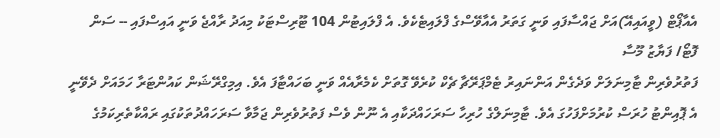އެއާޕޯޓް (ވީއައިއޭ)އަށް ޖައްސާފައި ވަނީ ގަތަރު އެއާވޭސްގެ ފްލައިޓެކެވެ. އެ ފްލައިޓުން 104 ޓޫރިސްޓަކު މިއަދު ރާއްޖެ ވަނީ އައިސްފައި -- ސަން ފޮޓޯ/ ފަޔާޒު މޫސާ
ފަތުރުވެރިން ޓާމިނަލަށް ވަދެގެން އަންނައިރު ޓެމްޕަރޭޗާ ޗެކް ކުރެވޭ ގޮތަށް ކެމެރާއެއް ވަނީ ބަހައްޓާފަ އެވެ. އިމިގްރޭޝަން ކައުންޓަރާ ހަމައަށް ދެވޭނީ އެ ޕޮއިންޓު ހުރަސް ކުރުމަށްފަހުގަ އެވެ. ޓާމިނަލްގެ ހުރިހާ ސަރަހައްދަކާއި އެ ނޫން ވެސް ފަތުރުވެރިން ޖަމާވާ ސަރަހައްދުތަކުގައި ރައްކާތެރިކަމުގެ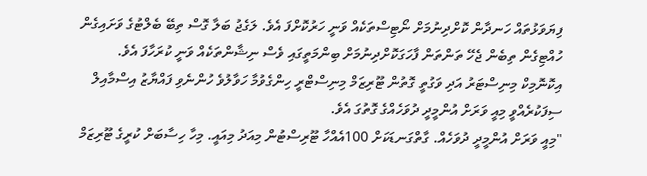ފިޔަވަޅުތައް ހަނދާން ކޮށްދިނުމަށް ނޯޓިސްތަކެއް ވަނީ ހަރުކޮށްފަ އެވެ. ލަގެޖު ބަލާ ގޮސް ތިބޭ ބެލްޓުގެ ވަށައިގެން ހުއްޓިގެން ތިބެން ޖެހޭ ތަންތަން ފާހަގަކޮށްދިނުމަށް ބިންމަތީގައި ވެސް ނިޝާންތަކެއް ވަނީ ކުރަހާފަ އެވެ.
އިކޮނޮމިކް މިނިސްޓަރު އަދި ވަގުތީ ގޮތުން ޓޫރިޒަމް މިނިސްޓްރީ ހިންގެވުމާ ހަވާލުވެ ހުންނެވި ފައްޔާޒު އިސްމާއިލް ސިފަކުރެއްވީ މިއީ ވަރަށް އުންމީދީ ދުވަހެއްގެ ގޮތުގަ އެވެ.
"މިއީ ވަރަށް އުންމީދީ ދުވަހެއް. ގާތްގަނޑަކަށް 100އެއްހާ ޓޫރިސްޓުން މިއަދު މިއައީ. މިހާ ހިސާބަށް ކުރީގެ ޓޫރިޒަމް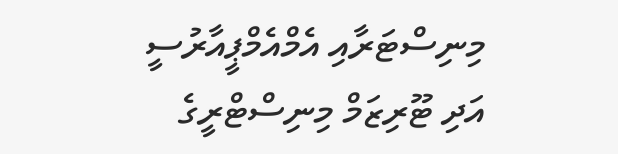މިނިސްޓަރާއި އެމްއެމްޕީއާރުސީ އަދި ޓޫރިޒަމް މިނިސްޓްރީގެ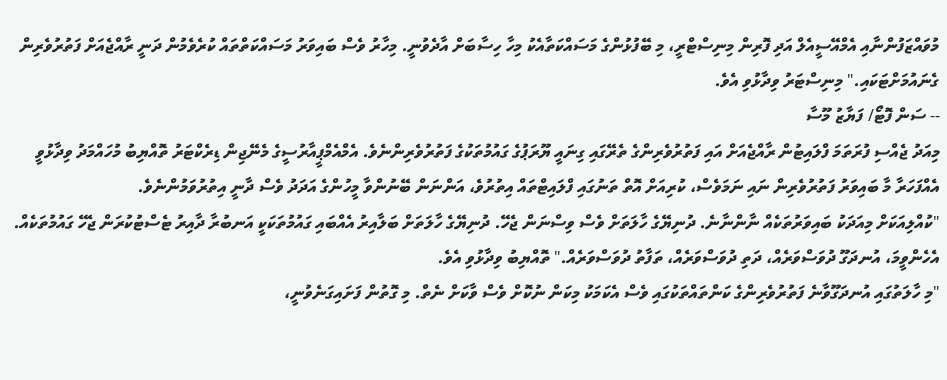މުވައްޒަފުންނާއި އެމްއޭސީއެލް އަދި ފޮރިން މިނިސްޓްރީ، މި ބޭފުޅުންގެ މަސައްކަތާއެކު މިހާ ހިސާބަށް އާދެވުނީ. މިހާރު ވެސް ބައިވަރު މަސައްކަތްތައް ކުރެވެމުން ދަނީ ރާއްޖެއަށް ފަތުރުވެރިން ގެނައުމަށްޓަކައި." މިނިސްޓަރު ވިދާޅުވި އެވެ.
-- ސަން ފޮޓޯ/ ފަޔާޒު މޫސާ
މިއަދު ޖެއްސި ފުރަތަމަ ފްލައިޓުން ރާއްޖެއަށް އައި ފަތުރުވެރިންގެ ތެރޭގައި ގިނައީ ޔޫރަޕުގެ ގައުމުތަކުގެ ފަތުރުވެރިންނެވެ. އެމްއެމްޕީއާރުސީގެ މެނޭޖިން ޑިރެކްޓަރު ތޮއްޔިބު މުހައްމަދު ވިދާޅުވީ އެއްފަހަރާ މާ ބައިވަރު ފަތުރުވެރިން ނައި ނަމަވެސް، ކުރިއަށް އޮތް ތަނުގައި ފްލައިޓްތައް އިތުރުވެ، އަންނަން ބޭނުންވާ މީހުންގެ އަދަދު ވެސް ދާނީ އިތުރުވަމުންނެވެ.
"ކުއްލިއަކަށް މިއަދަކު ބައިވަރުތަކެއް ނާންނާނެ. ދުނިޔޭގެ ހާލަތަށް ވެސް ވިސްނަން ޖެހޭ. ދުނިޔޭގެ ހާލަތަށް ބަލާއިރު އެއްބައި ގައުމުތަކަކީ އަނބުރާ ދާއިރު ޓެސްޓުކުރަން ޖެހޭ ގައުމުތަކެއް. އެހެންވީމަ، އުނދަގޫ ދުވަސްވަރެއް، ދަތި ދުވަސްވަރެއް، ތަފާތު ދުވަސްވަރެއް." ތޮއްޔިބު ވިދާޅުވި އެވެ.
"މި ހާލަތުގައި އުނދަގޫވާނެ ފަތުރުވެރިންގެ ކަންތައްތަކުގައި ވެސް އެކަމަކު މިކަން ނުކޮށް ވެސް ވާކަށް ނެތް. މި ގޮތުން ފަށައިގަނެވުނީ،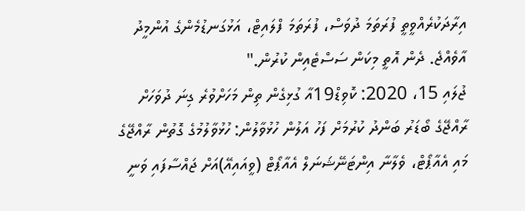އިރާދަކުރެއްވީތީ ފުރަތަމަ ދުވަސް، ފުރަތަމަ ފްލައިޓް، އަޅުގަނޑުމެންގެ އުންމީދު އާވެއްޖެ. ދެން އޮތީ މިކަން ސަސްޓެއިން ކުރުން."
ޖުލައި 15، 2020: ކޮވިޑް19އާ ގުޅިގެން ތިން މަހަށްވުރެ ގިނަ ދުވަހަށް ރާއްޖޭގެ ބޯޑަރު ބަންދު ކުރުމަށް ފަހު އަލުން ހުޅުވާލުން: ހުޅުވާލުމުގެ ގޮތުން ރާއްޖޭގެ މައި އެއާޕޯޓް، ވެލާނާ އިންޓަނޭޝަނަލް އެއާޕޯޓް (ވީއައިއޭ)އަށް ޖައްސާފައި ވަނީ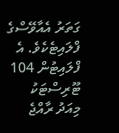ގަތަރު އެއާވޭސްގެ ފްލައިޓެކެވެ. އެ ފްލައިޓުން 104 ޓޫރިސްޓަކު މިއަދު ރާއްޖެ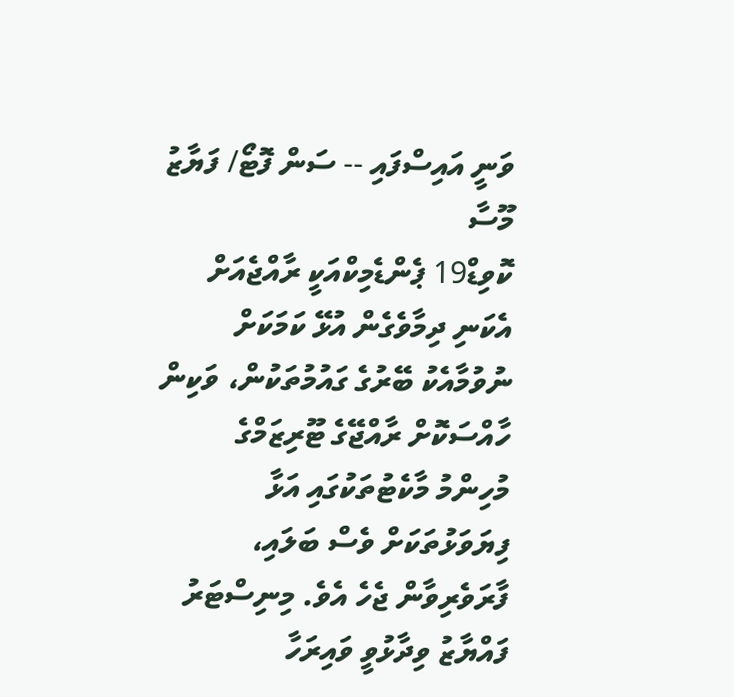ވަނީ އައިސްފައި -- ސަން ފޮޓޯ/ ފަޔާޒު މޫސާ
ކޮވިޑް19 ޕެންޑެމިކްއަކީ ރާއްޖެއަށް އެކަނި ދިމާވެގެން އުޅޭ ކަމަކަށް ނުވުމާއެކު ބޭރުގެ ގައުމުތަކުން، ވަކިން ހާއްސަކޮށް ރާއްޖޭގެ ޓޫރިޒަމްގެ މުހިންމު މާކެޓުތަކުގައި އަޅާ ފިޔަވަޅުތަކަށް ވެސް ބަލައި، ފާރަވެރިވާން ޖެހެ އެވެ. މިނިސްޓަރު ފައްޔާޒު ވިދާޅުވީ ވައިރަހާ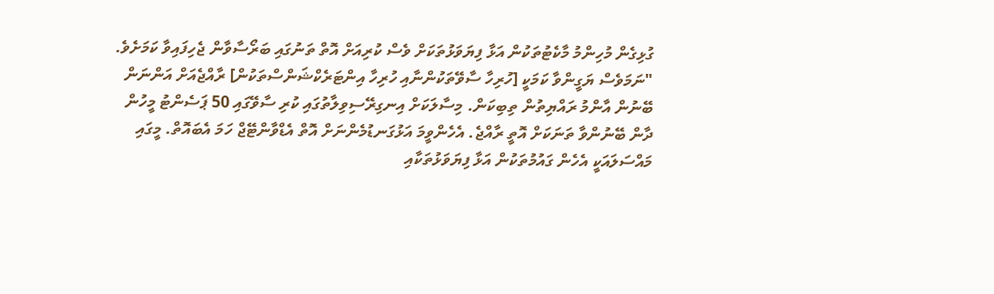ގުޅިގެން މުހިންމު މާކެޓުތަކުން އަޅާ ފިޔަވަޅުތަކަށް ވެސް ކުރިއަށް އޮތް ތަނުގައި ބަރޯސާވާން ޖެހިފައިވާ ކަމަށެވެ.
"ނަމަވެސް ޔަގީންވާ ކަމަކީ [ހުރިހާ ސާވޭތަކުންނާއި ހުރިހާ އިންޓަރެކްޝަންސްތަކުން] ރާއްޖެއަށް އަންނަން ބޭނުން އާންމު ރައްޔިތުން ތިބިކަން. މިސާލަކަށް އިނގިރޭސިވިލާތުގައި ކުރި ސާވޭގައި 50 ޕަސެންޓު މީހުން ދާން ބޭނުންވާ ތަނަކަށް އޮތީ ރާއްޖެ. އެހެންވީމަ އަޅުގަނޑުމެންނަށް އޮތް އެޑްވާންޓޭޖް ހަމަ އެބައޮތް. މީގައި މައްސަލައަކީ އެހެން ގައުމުތަކުން އަޅާ ފިޔަވަޅުތަކާއި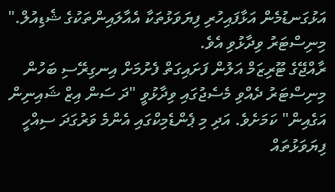އަޅުގަނޑުމެން އަޅާފައިހުރި ފިޔަވަޅުތަކާ އެއާލައިންތަކުގެ ޝެޑިއުލް." މިނިސްޓަރު ވިދާޅުވި އެވެ.
ރާއްޖޭގެ ޓޫރިޒަމް އަލުން ފަށައިގަތް ފެށުމަށް އިނގިރޭސި ބަހުން މިނިސްޓަރު ދެއްވި މެސެޖުގައި ވިދާޅުވީ "ދަ ސަން އިޒް ޝައިނިން އަގެއިން" ކަމަށެވެ. އަދި މި ޕެންޑެމިކްގައި އެންމެ ވަރުގަދަ ސިއްހީ ފިޔަވަޅުތައް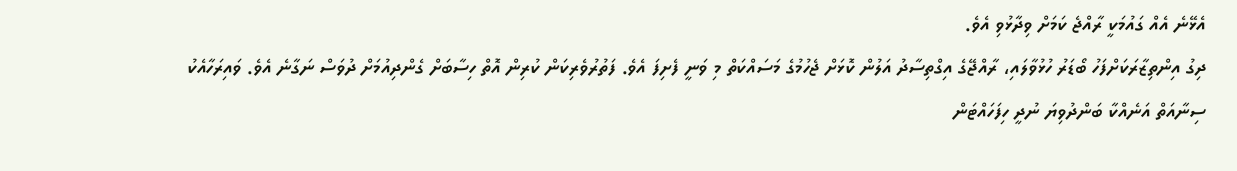އެޅޭނެ އެއް ގައުމަކީ ރާއްޖެ ކަމަށް ވިދާޅުވި އެވެ.
ދިގު އިންތިޒާރަކަށްފަހު ބޯޑަރު ހުޅުވާލައި، ރާއްޖޭގެ އިގްތިސާދު އަލުން ކޮޅަށް ޖެހުމުގެ މަސައްކަތް މި ވަނީ ފެށިފަ އެވެ. ފަތުރުވެރިކަން ކުރިން އޮތް ހިސާބަށް ގެންދިއުމަށް ދުވަސް ނަގާނެ އެވެ. ވައިރަހާއެކު ސިނާއަތް އަނެއްކާ ބަންދުވިޔަ ނުދީ ހިފަހައްޓަން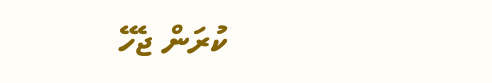ކުރަން ޖެހޭ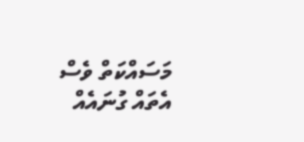މަސައްކަތް ވެސް އެތައް ގުނައެއް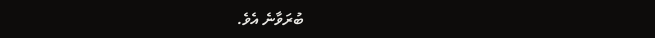ބުރަވާނެ އެވެ.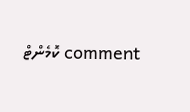comment ކޮމެންޓް